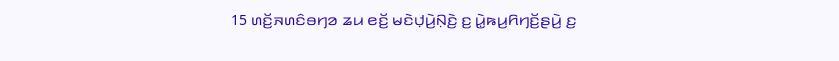15 ꤛꤢꤩ꤬ꤏꤛꤢꤨꤋꤚꤤ ꤘꤣ ꤕꤢꤩ꤬ ꤗꤢꤧꤓ꤫ꤣꤧ꤬ꤡ꤫ꤢꤧ꤬ ꤢ꤬ ꤣꤧ꤭ꤒꤣ꤬ꤖꤚꤢꤩ꤬ꤔꤣꤧ꤬ ꤢ꤬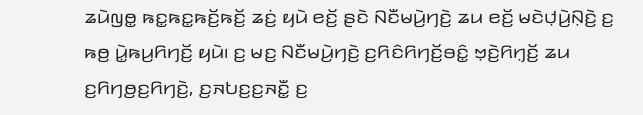ꤘꤣꤧꤜꤥ꤭ ꤒꤢ꤭ꤒꤢ꤭ꤒꤢꤩ꤬ꤒꤢꤩ꤬ ꤘꤢꤦ꤬ ꤟꤣꤧ ꤕꤢꤩ꤬ ꤔꤢꤧ ꤡꤢꤪꤗꤣꤧ꤬ꤚꤢꤧ꤬ ꤘꤣ ꤕꤢꤩ꤬ ꤗꤢꤧꤓ꤫ꤣꤧ꤬ꤡ꤫ꤢꤧ꤬ ꤢ꤬ ꤒꤥ꤬ ꤣꤧ꤭ꤒꤣ꤬ꤖꤚꤢꤩ꤬ ꤟꤣꤧ꤯ ꤢ꤬ ꤗꤢ꤬ ꤡꤢꤪꤗꤣꤧ꤬ꤚꤢꤧ꤬ ꤢ꤬ꤖꤢꤨꤖꤚꤢꤩ꤬ꤋꤢꤨ꤭ ꤠ꤫ꤢꤧ꤬ꤖꤚ꤫ꤢꤩ꤬ ꤘꤣ ꤢ꤬ꤖꤚꤥ꤬ꤢ꤬ꤖꤚꤢꤧ꤬, ꤢ꤬ꤏꤝꤢ꤬ꤢ꤬ꤏꤢꤪ꤭ ꤢ꤬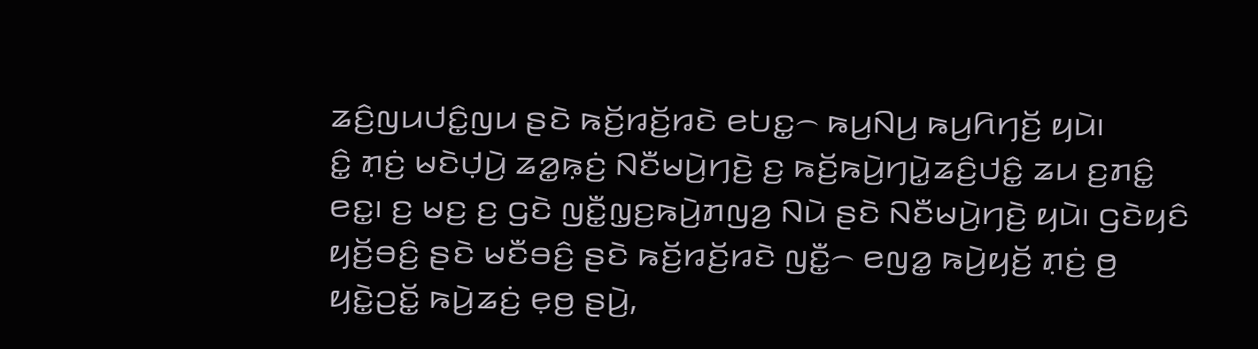ꤘꤢꤨ꤬ꤜꤣꤓꤢꤨ꤭ꤜꤣ ꤔꤢꤧ ꤒꤢꤩ꤬ꤙꤢꤩ꤬ꤙꤢꤧ ꤕꤝꤢ꤭꤮ ꤒꤣ꤬ꤡꤣ꤬ ꤒꤣ꤬ꤖꤚꤢꤩ꤬ ꤟꤣꤧ꤯
ꤢꤨ꤭ ꤊ꤫ꤢꤦ꤬ ꤗꤢꤧꤓ꤫ꤣꤧ꤬ ꤘꤤ꤭ꤒ꤫ꤢꤦ꤬ ꤡꤢꤪꤗꤣꤧ꤬ꤚꤢꤧ꤬ ꤢ꤬ ꤒꤢꤩ꤬ꤒꤣꤧ꤬ꤚꤣꤧ꤭ꤘꤢꤨ꤬ꤓꤢꤨ꤭ ꤘꤣ ꤢ꤬ꤊꤢꤨ꤭ ꤕꤢ꤭꤯ ꤢ꤬ ꤗꤢ꤬ ꤢ꤬ ꤞꤢꤧ ꤜꤢꤪ꤭ꤜ꤫ꤢ꤬ꤒꤣꤧ꤬ꤊꤜꤤ꤬ ꤡꤣꤧ ꤔꤢꤧ ꤡꤢꤪꤗꤣꤧ꤬ꤚꤢꤧ꤬ ꤟꤣꤧ꤯ ꤞꤢꤧꤟꤢꤨ ꤟꤢꤩ꤬ꤋꤢꤨ꤬ ꤔꤢꤧ ꤗꤢꤪꤋꤢꤨ꤬ ꤔꤢꤧ ꤒꤢꤩ꤬ꤙꤢꤩ꤬ꤙꤢꤧ ꤜꤢꤪ꤭꤮ ꤕꤜꤤ꤭ ꤒꤣꤧ꤬ꤟꤢꤩ꤬ ꤊ꤫ꤢꤦ꤬ ꤥ꤬ ꤟꤢꤧ꤭ꤑꤢꤩ꤭ ꤒꤣꤧ꤬ꤘꤢꤦ꤬ ꤕ꤫ꤥ꤬ ꤔꤣꤧ꤬,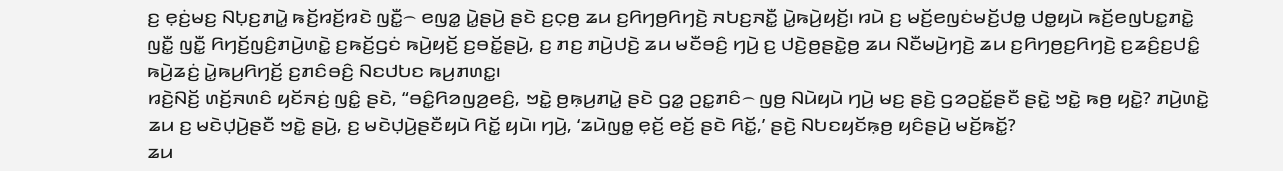ꤢ꤬ ꤕ꤫ꤢꤦ꤬ꤗꤢ꤬ ꤡꤝ꤫ꤢ꤬ꤊꤣꤧ꤭ ꤒꤢꤩ꤬ꤙꤢꤩ꤬ꤙꤢꤧ ꤜꤢꤪ꤭꤮ ꤕꤜꤤ꤭ ꤣꤧ꤭ꤔꤣꤧ꤬ ꤔꤢꤧ ꤢ꤬ꤍ꤫ꤥ꤬ ꤘꤣ ꤢ꤬ꤖꤚꤥ꤬ꤖꤚꤢꤧ꤬ ꤏꤝꤢ꤬ꤏꤢꤪ꤭ ꤣꤧ꤭ꤒꤣꤧ꤬ꤟꤢꤩ꤬꤯ ꤙꤣꤧ ꤢ꤬ ꤗꤢꤩ꤬ꤕꤜꤢꤦꤗꤢꤩ꤬ꤓꤥ꤭ ꤓꤥ꤭ꤟꤣꤧ ꤒꤢꤩ꤬ꤕꤜꤝꤢ꤭ꤊꤢꤧ꤭ ꤜꤢꤪ꤭ ꤜꤢꤪ꤭ ꤖꤚꤢꤩ꤬ꤜꤢꤨ꤬ꤊꤣꤧ꤬ꤛꤢꤧ꤭ ꤢ꤬ꤒꤢꤩ꤬ꤞꤢꤦ ꤒꤣꤧ꤬ꤟꤢꤩ꤬ ꤢ꤬ꤋꤢꤩ꤭ꤔꤣꤧ꤬, ꤢ꤬ ꤊꤢ꤬ ꤊꤣꤧ꤬ꤓꤢꤧ꤬ ꤘꤣ ꤗꤢꤪꤋꤢꤨ꤬ ꤚꤣꤧ꤬ ꤢ꤬ ꤓꤢꤧ꤬ꤥ꤬ꤔꤢꤧ꤭ꤥ꤬ ꤘꤣ ꤡꤢꤪꤗꤣꤧ꤬ꤚꤢꤧ꤬ ꤘꤣ ꤢ꤬ꤖꤚꤥ꤬ꤢ꤬ꤖꤚꤢꤧ꤬ ꤢ꤬ꤘꤢꤨ꤬ꤢ꤬ꤓꤢꤨ꤭ ꤒꤣꤧ꤬ꤘꤢꤦ꤬ ꤣꤧ꤭ꤒꤣ꤬ꤖꤚꤢꤩ꤬ ꤢ꤬ꤊꤢꤨꤋꤢꤨ꤬ ꤡꤢꤓꤝꤢ ꤒꤣ꤬ꤊꤛꤢ꤭꤯
ꤙꤢꤧ꤬ꤡꤢꤩ꤬ ꤛꤢꤩ꤬ꤏꤛꤢꤨ ꤟꤢꤩꤏꤢꤦ꤬ ꤜꤢꤨ꤭ ꤔꤢꤧ, “ꤋꤢꤨ꤭ꤖꤤꤜꤤ꤬ꤕꤢꤨ꤬, ꤠꤢꤧ꤭ ꤥ꤬ꤒ꤫ꤣ꤬ꤊꤣꤧ꤭ ꤔꤢꤧ ꤞꤤ꤭ ꤑꤢ꤭ꤊꤢꤨ꤮ ꤜꤥ꤬ ꤡꤣꤧꤟꤣꤧ ꤚꤣꤧ꤬ ꤗꤢ꤬ ꤔꤢꤧ꤬ ꤞꤤꤑꤢꤩ꤭ꤔꤢꤪ ꤔꤢꤧ꤭ ꤠꤢꤧ꤭ ꤒꤥ꤬ ꤟꤢꤧ꤭? ꤊꤣꤧ꤬ꤛꤢꤧ꤭ ꤘꤣ ꤢ꤬ ꤗꤢꤧꤓ꤫ꤣꤧ꤬ꤔꤢꤪ ꤠꤢꤧ꤭ ꤔꤣꤧ꤬, ꤢ꤬ ꤗꤢꤧꤓ꤫ꤣꤧ꤬ꤔꤢꤪꤟꤣꤧ ꤖꤢꤩ꤭ ꤟꤣꤧ꤯ ꤚꤣꤧ꤬, ‘ꤘꤣꤧꤜꤥ꤭ ꤕ꤫ꤢꤩ꤬ ꤕꤢꤩ꤬ ꤔꤢꤧ ꤖꤢꤩ꤭,’ ꤔꤢꤧ꤬ ꤡꤝꤢꤟꤢꤩꤒ꤫ꤥ꤬ ꤟꤢꤨꤔꤣꤧ꤬ ꤗꤢꤩ꤬ꤒꤢꤩ꤭?
ꤘꤣ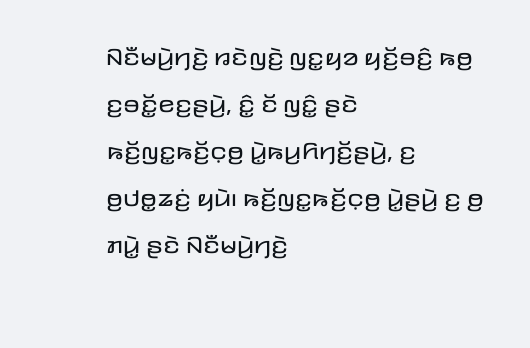ꤡꤢꤪꤗꤣꤧ꤬ꤚꤢꤧ꤬ ꤙꤢꤧꤜꤢꤧ꤬ ꤜꤢ꤭ꤟꤤ ꤟꤢꤩ꤬ꤋꤢꤨ꤬ ꤒꤥ꤬ ꤢ꤬ꤋꤢꤩ꤭ꤕꤢ꤬ꤔꤣꤧ꤬, ꤢꤨ꤭ ꤢꤩ ꤜꤢꤨ꤭ ꤔꤢꤧ ꤒꤢꤩ꤬ꤜꤢ꤭ꤒꤢꤩ꤬ꤍ꤫ꤥ꤬ ꤣꤧ꤭ꤒꤣ꤬ꤖꤚꤢꤩ꤬ꤔꤣꤧ꤬, ꤢ꤬ ꤥ꤬ꤓꤥ꤭ꤘꤢꤦ꤬ ꤟꤣꤧ꤯ ꤒꤢꤩ꤬ꤜꤢ꤭ꤒꤢꤩ꤬ꤍ꤫ꤥ꤬ ꤣꤧ꤭ꤔꤣꤧ꤬ ꤢ꤬ ꤥ꤬ ꤊꤣꤧ꤭ ꤔꤢꤧ ꤡꤢꤪꤗꤣꤧ꤬ꤚꤢꤧ꤬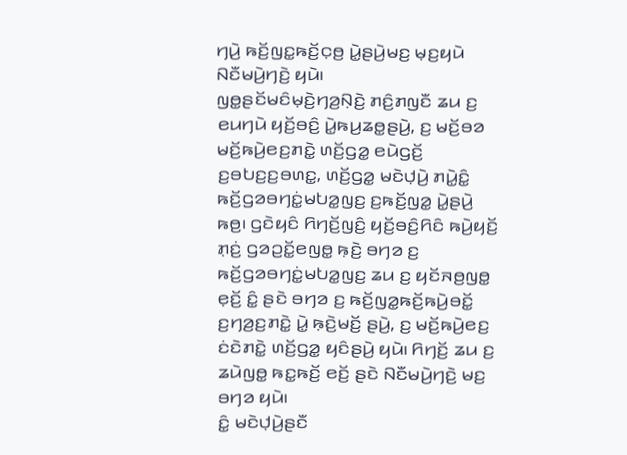ꤚꤣꤧ꤬ ꤒꤢꤩ꤬ꤜꤢ꤭ꤒꤢꤩ꤬ꤍ꤫ꤥ꤬ ꤣꤧ꤭ꤔꤣꤧ꤬ꤗꤢ꤬ ꤗ꤫ꤢ꤬ꤟꤣꤧ ꤡꤢꤪꤗꤣꤧ꤬ꤚꤢꤧ꤬ ꤟꤣꤧ꤯
ꤜꤥ꤭ꤔꤢꤩꤗꤢꤨꤗ꤫ꤢꤧ꤬ꤚꤤ꤬ꤡ꤫ꤢꤧ꤬ ꤊꤢꤨ꤬ꤊꤜꤢꤪ ꤘꤣ ꤢ꤬ ꤕꤣꤚꤣꤧ ꤟꤢꤩ꤬ꤋꤢꤨ꤬ ꤣꤧ꤭ꤒꤣ꤬ꤘꤥ꤭ꤔꤣꤧ꤬, ꤢ꤬ ꤗꤢꤩ꤬ꤋꤤ ꤗꤢꤩ꤬ꤒꤣꤧ꤬ꤕꤢ꤬ꤊꤢꤧ꤭ ꤛꤢꤩ꤬ꤞꤤ꤭ ꤕꤣꤧꤞꤢꤩ꤬ ꤢ꤬ꤋꤝꤢ꤬ꤢ꤬ꤋꤛꤢ꤭, ꤛꤢꤩ꤬ꤞꤤ꤭ ꤗꤢꤧꤓ꤫ꤣꤧ꤬ ꤊꤣꤧ꤭ꤢꤨ꤭ ꤒꤢꤩ꤬ꤞꤤꤋꤚꤢꤦ꤭ꤗꤝꤤ꤭ꤜꤢ꤬ ꤢ꤬ꤒꤢꤩ꤬ꤜꤤ꤭ ꤣꤧ꤭ꤔꤣꤧ꤬ ꤒꤥ꤬꤯ ꤞꤢꤧꤟꤢꤨ ꤖꤚꤢꤩ꤬ꤜꤢꤨ꤬ ꤟꤢꤩ꤬ꤋꤢꤨ꤬ꤖꤢꤨ ꤒꤣꤧ꤬ꤟꤢꤩ꤬ ꤊ꤫ꤢꤦ꤬ ꤞꤤꤑꤢꤩ꤭ꤕꤜꤥ꤭ ꤒ꤫ꤢꤧ꤬ ꤋꤚꤤ ꤢ꤬ ꤒꤢꤩ꤬ꤞꤤꤋꤚꤢꤦ꤭ꤗꤝꤤ꤭ꤜꤢ꤬ ꤘꤣ ꤢ꤬ ꤟꤢꤩꤏꤥ꤬ꤜꤥ꤭ ꤕ꤫ꤢꤩ꤬ ꤢꤨ꤭ ꤔꤢꤧ ꤋꤚꤤ ꤢ꤬ ꤒꤢꤩ꤬ꤜꤤ꤭ꤒꤢꤩ꤬ꤒꤣꤧ꤬ꤋꤢꤩ꤭ ꤢ꤬ꤚꤤ꤬ꤢ꤬ꤊꤢꤧ꤭ ꤣꤧ꤭ ꤒ꤫ꤢꤧ꤬ꤗꤢꤩ꤬ ꤔꤣꤧ꤬, ꤢ꤬ ꤗꤢꤩ꤬ꤒꤣꤧ꤬ꤕꤢ꤬ ꤢꤦꤢꤧꤊꤢꤧ꤭ ꤛꤢꤩ꤬ꤞꤤ꤭ ꤟꤢꤨꤔꤣꤧ꤬ ꤟꤣꤧ꤯ ꤖꤚꤢꤩ꤬ ꤘꤣ ꤢ꤬ ꤘꤣꤧꤜꤥ꤭ ꤒꤢ꤭ꤒꤢꤩ꤬ ꤕꤢꤩ꤬ ꤔꤢꤧ ꤡꤢꤪꤗꤣꤧ꤬ꤚꤢꤧ꤬ ꤗꤢ꤬ ꤋꤚꤤ ꤟꤣꤧ꤯
ꤢꤨ꤭ ꤗꤢꤧꤓ꤫ꤣꤧ꤬ꤔꤢꤪ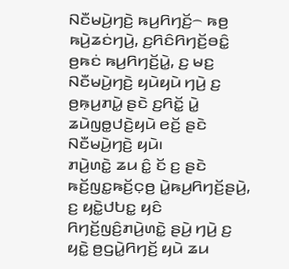ꤡꤢꤪꤗꤣꤧ꤬ꤚꤢꤧ꤬ ꤒꤣ꤬ꤖꤚꤢꤩ꤬꤮ ꤒꤥ꤬ ꤒꤣꤧ꤬ꤘꤢꤦꤚꤣꤧ꤬, ꤢ꤬ꤖꤢꤨꤖꤚꤢꤩ꤬ꤋꤢꤨ꤭ ꤥ꤬ꤒꤢꤦ ꤒꤣ꤬ꤖꤚꤢꤩ꤬ꤣꤧ꤭, ꤢ꤬ ꤗꤢ꤬ ꤡꤢꤪꤗꤣꤧ꤬ꤚꤢꤧ꤬ ꤟꤣꤧꤟꤣꤧ ꤚꤣꤧ꤬ ꤢ꤬ ꤥ꤬ꤒ꤫ꤣ꤬ꤊꤣꤧ꤭ ꤔꤢꤧ ꤢ꤬ꤖꤢꤩ꤭ ꤣꤧ꤭ ꤘꤣꤧꤜꤥ꤭ꤓꤢꤧ꤬ꤟꤣꤧ ꤕꤢꤩ꤬ ꤔꤢꤧ ꤡꤢꤪꤗꤣꤧ꤬ꤚꤢꤧ꤬ ꤟꤣꤧ꤯
ꤊꤣꤧ꤬ꤛꤢꤧ꤭ ꤘꤣ ꤢꤨ꤭ ꤢꤩ ꤢ꤬ ꤔꤢꤧ ꤒꤢꤩ꤬ꤜꤢ꤭ꤒꤢꤩ꤬ꤍ꤫ꤥ꤬ ꤣꤧ꤭ꤒꤣ꤬ꤖꤚꤢꤩ꤬ꤔꤣꤧ꤬, ꤢ꤬ ꤟꤢꤧ꤭ꤓꤝꤢ꤭ ꤟꤢꤨ ꤖꤚꤢꤩ꤬ꤜꤢꤨ꤬ꤊꤣꤧ꤬ꤛꤢꤧ꤭ ꤔꤣꤧ꤬ ꤚꤣꤧ꤬ ꤢ꤬ ꤟꤢꤧ꤭ ꤥ꤬ꤞꤣꤧ꤭ꤖꤚꤢꤩ꤬ ꤟꤣꤧ ꤘꤣ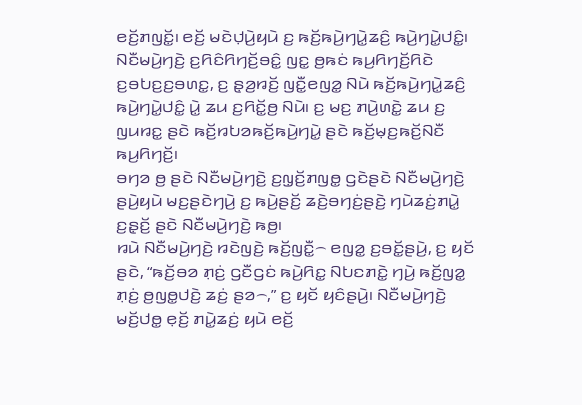ꤕꤢꤩ꤬ꤊꤜꤢꤩ꤭꤯ ꤕꤢꤩ꤬ ꤗꤢꤧꤓ꤫ꤣꤧ꤬ꤟꤣꤧ ꤢ꤬ ꤒꤢꤩ꤬ꤒꤣꤧ꤬ꤚꤣꤧ꤭ꤘꤢꤨ꤬ ꤒꤣꤧ꤬ꤚꤣꤧ꤭ꤓꤢꤨ꤭꤯ ꤡꤢꤪꤗꤣꤧ꤬ꤚꤢꤧ꤬ ꤢ꤬ꤖꤢꤨꤖꤚꤢꤩ꤬ꤋꤢꤨ꤭ ꤜꤢ꤭ ꤥ꤬ꤒꤢꤦ ꤒꤣ꤬ꤖꤚꤢꤩ꤬ꤖꤢꤧ ꤢ꤬ꤋꤝꤢ꤬ꤢ꤬ꤋꤛꤢ꤭, ꤢ꤬ ꤔ꤫ꤤ꤬ꤙꤢꤩ꤬ ꤜꤢꤪ꤭ꤕꤜꤤ꤭ ꤡꤣꤧ ꤒꤢꤩ꤬ꤒꤣꤧ꤬ꤚꤣꤧ꤭ꤘꤢꤨ꤬ ꤒꤣꤧ꤬ꤚꤣꤧ꤭ꤓꤢꤨ꤭ ꤣꤧ꤭ ꤘꤣ ꤢ꤬ꤖꤢꤩ꤭ꤥ꤬ ꤡꤣꤧ꤯ ꤢ꤬ ꤗꤢ꤬ ꤊꤣꤧ꤬ꤛꤢꤧ꤭ ꤘꤣ ꤢ꤬ ꤜꤣꤙꤢ꤭ ꤔꤢꤧ ꤒꤢꤩ꤬ꤙꤝꤤꤒꤢꤩ꤬ꤒꤣꤧ꤬ꤚꤣꤧ꤭ ꤔꤢꤧ ꤒꤢꤩ꤬ꤗ꤫ꤢ꤬ꤒꤢꤩ꤬ꤡꤢꤪ ꤒꤣ꤬ꤖꤚꤢꤩ꤬꤯
ꤋꤚꤤ ꤥ꤬ ꤔꤢꤧ ꤡꤢꤪꤗꤣꤧ꤬ꤚꤢꤧ꤬ ꤢ꤬ꤜ꤫ꤢꤩ꤬ꤊꤜꤥ꤭ ꤞꤢꤧꤔꤢꤧ ꤡꤢꤪꤗꤣꤧ꤬ꤚꤢꤧ꤬ ꤔꤣꤧ꤬ꤟꤣꤧ ꤗꤢ꤬ꤔꤢꤧꤚꤣꤧ꤬ ꤢ꤬ ꤒꤣꤧ꤬ꤔꤢꤩ꤬ ꤘꤢꤧ꤬ꤋꤚꤢꤦ꤬ꤔꤢꤧ꤬ ꤚꤣꤧꤘꤢꤦ꤬ꤊꤣꤧ꤭ ꤢ꤬ꤔ꤫ꤢꤩ꤬ ꤔꤢꤧ ꤡꤢꤪꤗꤣꤧ꤬ꤚꤢꤧ꤬ ꤒꤥ꤬꤯
ꤙꤣꤧ ꤡꤢꤪꤗꤣꤧ꤬ꤚꤢꤧ꤬ ꤙꤢꤧꤜꤢꤧ꤬ ꤒꤢꤩ꤬ꤜꤢꤪ꤭꤮ ꤕꤜꤤ꤭ ꤢ꤬ꤋꤢꤩ꤭ꤔꤣꤧ꤬, ꤢ꤬ ꤟꤢꤩ ꤔꤢꤧ, “ꤒꤢꤩ꤬ꤋꤤ ꤊ꤫ꤢꤦ꤬ ꤞꤢꤪꤞꤢꤦ ꤒꤣꤧ꤬ꤖꤢ꤭ ꤡꤝꤢꤊꤢꤧ꤭ ꤚꤣꤧ꤬ ꤒꤢꤩ꤬ꤜꤤ꤭ ꤊ꤫ꤢꤦ꤬ ꤥ꤬ꤜꤥ꤭ꤓꤢꤧ꤬ ꤘꤢꤦ꤬ ꤔꤤ꤮,” ꤢ꤬ ꤟꤢꤩ ꤟꤢꤨꤔꤣꤧ꤬꤯ ꤡꤢꤪꤗꤣꤧ꤬ꤚꤢꤧ꤬ ꤗꤢꤩ꤬ꤓꤥ꤭ ꤕ꤫ꤢꤩ꤬ ꤊꤣꤧ꤭ꤘꤢꤦ꤬ ꤟꤣꤧ ꤕꤢꤩ꤬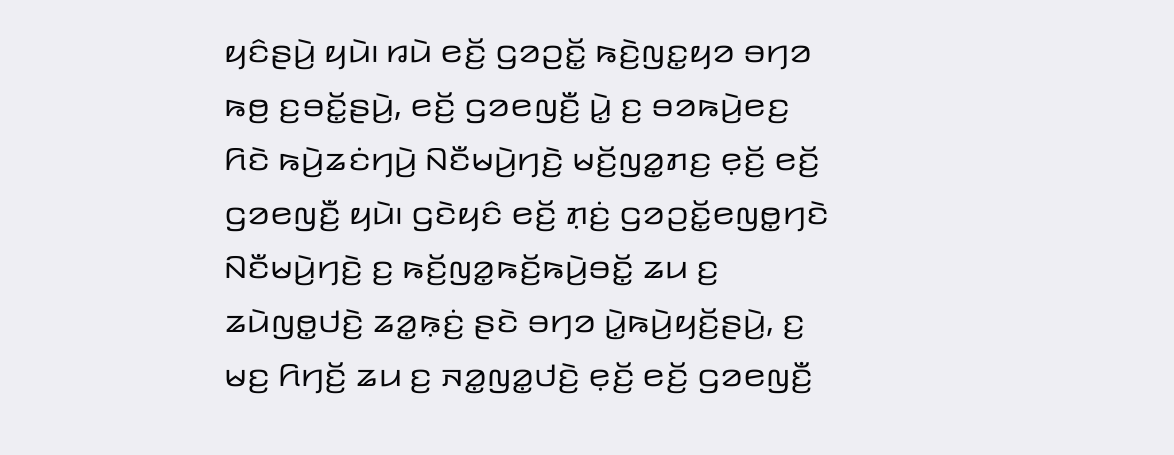ꤟꤢꤨꤔꤣꤧ꤬ ꤟꤣꤧ꤯ ꤙꤣꤧ ꤕꤢꤩ꤬ ꤞꤤꤑꤢꤩ꤭ ꤒꤢꤧ꤬ꤜꤢ꤭ꤟꤤ ꤋꤚꤤ ꤒꤥ꤬ ꤢ꤬ꤋꤢꤩ꤭ꤔꤣꤧ꤬, ꤕꤢꤩ꤬ ꤞꤤꤕꤜꤢꤪ꤬ ꤣꤧ꤭ ꤢ꤬ ꤋꤤꤒꤣꤧ꤬ꤕꤢ꤬ ꤖꤢꤧ ꤒꤣꤧ꤬ꤘꤢꤦꤚꤣꤧ꤬ ꤡꤢꤪꤗꤣꤧ꤬ꤚꤢꤧ꤬ ꤗꤢꤩ꤬ꤜꤤ꤭ꤊꤢ꤬ ꤕ꤫ꤢꤩ꤬ ꤕꤢꤩ꤬ ꤞꤤꤕꤜꤢꤪ꤬ ꤟꤣꤧ꤯ ꤞꤢꤧꤟꤢꤨ ꤕꤢꤩ꤬ ꤊ꤫ꤢꤦ꤬ ꤞꤤꤑꤢꤩ꤭ꤕꤜꤥ꤭ꤚꤢꤧ ꤡꤢꤪꤗꤣꤧ꤬ꤚꤢꤧ꤬ ꤢ꤬ ꤒꤢꤩ꤬ꤜꤤ꤭ꤒꤢꤩ꤬ꤒꤣꤧ꤬ꤋꤢꤩ꤭ ꤘꤣ ꤢ꤬ ꤘꤣꤧꤜꤥ꤭ꤓꤢꤧ꤬ ꤘꤤ꤭ꤒ꤫ꤢꤦ꤬ ꤔꤢꤧ ꤋꤚꤤ ꤣꤧ꤭ꤒꤣꤧ꤬ꤟꤢꤩ꤬ꤔꤣꤧ꤬, ꤢ꤬ ꤗꤢ꤬ ꤖꤚꤢꤩ꤬ ꤘꤣ ꤢ꤬ ꤏꤤ꤭ꤜꤤ꤭ꤓꤢꤧ꤬ ꤕ꤫ꤢꤩ꤬ ꤕꤢꤩ꤬ ꤞꤤꤕꤜꤢꤪ꤬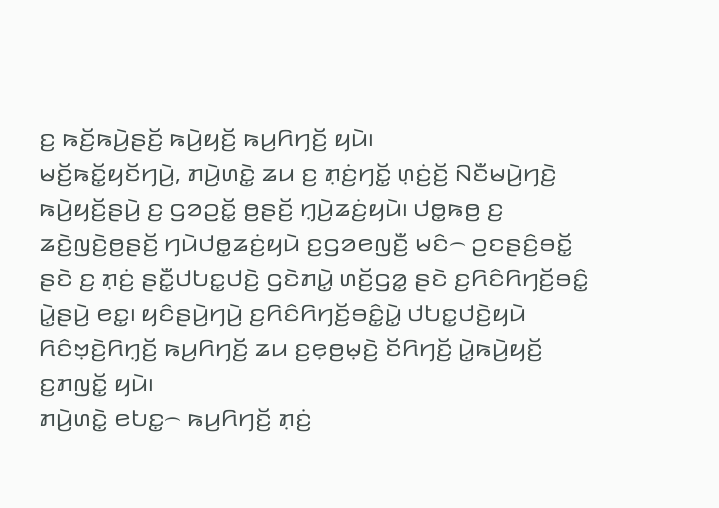ꤢ꤬ ꤒꤢꤩ꤬ꤒꤣꤧ꤬ꤔꤢꤩ꤬ ꤒꤣꤧ꤬ꤟꤢꤩ꤬ ꤒꤣ꤬ꤖꤚꤢꤩ꤬ ꤟꤣꤧ꤯
ꤗꤢꤩ꤬ꤒꤢꤩ꤭ꤟꤢꤩꤚꤣꤧ꤬, ꤊꤣꤧ꤬ꤛꤢꤧ꤭ ꤘꤣ ꤢ꤬ ꤊ꤫ꤢꤦ꤬ꤚꤢꤩ꤭ ꤛ꤫ꤢꤦ꤬ꤢꤩ꤬ ꤡꤢꤪꤗꤣꤧ꤬ꤚꤢꤧ꤬ ꤒꤣꤧ꤬ꤟꤢꤩ꤬ꤔꤣꤧ꤬ ꤢ꤬ ꤞꤤꤑꤢꤩ꤭ ꤥ꤬ꤔꤢꤩ꤬ ꤚ꤫ꤣꤧ꤬ꤘꤢꤦ꤬ꤟꤣꤧ꤯ ꤓꤥ꤭ꤒꤥ꤬ ꤢ꤬ ꤘꤢꤧ꤬ꤜꤢꤧ꤬ꤥ꤬ꤔꤢꤩ꤬ ꤚꤣꤧꤓꤥ꤭ꤘꤢꤦ꤬ꤟꤣꤧ ꤢ꤬ꤞꤤꤕꤜꤢꤪ꤬ ꤗꤢꤨ꤮ ꤑꤢꤔꤢꤨ꤬ꤋꤢꤩ꤭ ꤔꤢꤧ ꤢ꤬ ꤊ꤫ꤢꤦ꤬ ꤔꤢꤪ꤭ꤓꤝꤢ꤭ꤓꤢꤧ꤬ ꤞꤢꤧꤊꤣꤧ꤭ ꤛꤢꤩ꤬ꤞꤤ꤭ ꤔꤢꤧ ꤢ꤬ꤖꤢꤨꤖꤚꤢꤩ꤬ꤋꤢꤨ꤭ ꤣꤧ꤭ꤔꤣꤧ꤬ ꤕꤢ꤭꤯ ꤟꤢꤨꤔꤣꤧ꤬ꤚꤣꤧ꤬ ꤢ꤬ꤖꤢꤨꤖꤚꤢꤩ꤬ꤋꤢꤨ꤭ꤣꤧ꤭ ꤓꤝꤢ꤭ꤓꤢꤧ꤬ꤟꤣꤧ ꤖꤢꤨꤠ꤫ꤢꤧ꤬ꤖꤚ꤫ꤢꤩ꤬ ꤒꤣ꤬ꤖꤚꤢꤩ꤬ ꤘꤣ ꤢ꤬ꤕ꤫ꤥ꤬ꤗ꤫ꤢꤧ꤬ ꤢꤩꤖꤚꤢꤩ꤬ ꤣꤧ꤭ꤒꤣꤧ꤬ꤟꤢꤩ꤬ ꤢ꤬ꤊꤜꤢꤩ꤭ ꤟꤣꤧ꤯
ꤊꤣꤧ꤬ꤛꤢꤧ꤭ ꤕꤝꤢ꤭꤮ ꤒꤣ꤬ꤖꤚꤢꤩ꤬ ꤊ꤫ꤢꤦ꤬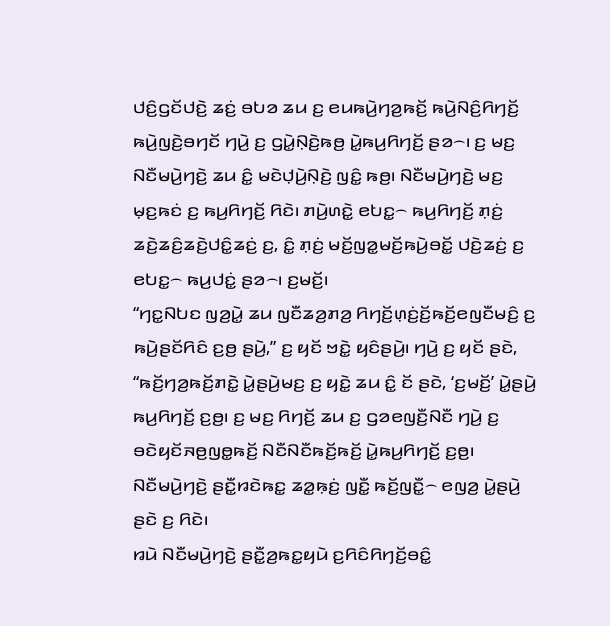ꤓꤢꤨ꤬ꤞꤢꤩꤓꤢꤧ꤬ ꤘꤢꤦ꤬ ꤋꤝꤤ ꤘꤣ ꤢ꤬ ꤕꤣꤒꤣꤧ꤬ꤚꤤ꤬ꤒꤢꤩ꤬ ꤒꤣꤧ꤬ꤡꤢꤨ꤬ꤖꤚꤢꤩ꤬ ꤒꤣꤧ꤬ꤜꤢꤧ꤬ꤋꤚꤢꤩ ꤚꤣꤧ꤬ ꤢ꤬ ꤞꤣꤧ꤭ꤡ꤫ꤢꤧ꤬ꤒꤥ꤬ ꤣꤧ꤭ꤒꤣ꤬ꤖꤚꤢꤩ꤬ ꤔꤤ꤮꤯ ꤢ꤬ ꤗꤢ꤬ ꤡꤢꤪꤗꤣꤧ꤬ꤚꤢꤧ꤬ ꤘꤣ ꤢꤨ꤭ ꤗꤢꤧꤓ꤫ꤣꤧ꤬ꤡ꤫ꤢꤧ꤬ ꤜꤢꤨ꤭ ꤒꤥ꤬꤯ ꤡꤢꤪꤗꤣꤧ꤬ꤚꤢꤧ꤬ ꤗꤢ꤬ ꤗ꤫ꤢ꤬ꤒꤢꤦ ꤢ꤬ ꤒꤣ꤬ꤖꤚꤢꤩ꤬ ꤖꤢꤧ꤯ ꤊꤣꤧ꤬ꤛꤢꤧ꤭ ꤕꤝꤢ꤭꤮ ꤒꤣ꤬ꤖꤚꤢꤩ꤬ ꤊ꤫ꤢꤦ꤬ ꤘꤢꤧ꤬ꤘꤢꤨ꤬ꤘꤢꤧ꤬ꤓꤢꤨ꤭ꤘꤢꤦ꤬ ꤢ꤬, ꤢꤨ꤭ ꤊ꤫ꤢꤦ꤬ ꤗꤢꤩ꤬ꤜꤤ꤭ꤗꤢꤩ꤬ꤒꤣꤧ꤬ꤋꤢꤩ꤭ ꤓꤢꤧ꤬ꤘꤢꤦ꤬ ꤢ꤬ ꤕꤝꤢ꤭꤮ ꤒꤣ꤬ꤓꤢꤦ꤭ ꤔꤤ꤮꤯ ꤢ꤬ꤗꤢꤩ꤬꤯
“ꤚꤢ꤭ꤡꤝꤢ ꤜꤤ꤬ꤣꤧ꤭ ꤘꤣ ꤜꤢꤪꤘꤤ꤬ꤊꤤ꤬ ꤖꤚꤢꤩ꤬ꤛ꤫ꤢꤦ꤬ꤢꤩ꤬ꤒꤢꤩ꤬ꤕꤜꤢꤪꤗꤢꤨ꤬ ꤢ꤬ ꤒꤣꤧ꤬ꤔꤢꤩꤖꤢꤨ ꤢ꤬ꤥ꤬ ꤔꤣꤧ꤬,” ꤢ꤬ ꤟꤢꤩ ꤠꤢꤧ꤭ ꤟꤢꤨꤔꤣꤧ꤬꤯ ꤚꤣꤧ꤬ ꤢ꤬ ꤟꤢꤩ ꤔꤢꤧ, “ꤒꤢꤩ꤬ꤚꤤ꤬ꤒꤢꤩ꤬ꤊꤢꤧ꤭ ꤣꤧ꤭ꤔꤣꤧ꤬ꤗꤢ꤬ ꤢ꤬ ꤟꤢꤧ꤭ ꤘꤣ ꤢꤨ꤭ ꤢꤩ ꤔꤢꤧ, ‘ꤢ꤬ꤗꤢꤩ꤬’ ꤣꤧ꤭ꤔꤣꤧ꤬ ꤒꤣ꤬ꤖꤚꤢꤩ꤬ ꤢ꤬ꤥ꤬꤯ ꤢ꤬ ꤗꤢ꤬ ꤖꤚꤢꤩ꤬ ꤘꤣ ꤢ꤬ ꤞꤤꤕꤜꤢꤪ꤬ꤡꤢꤪ ꤚꤣꤧ꤬ ꤢ꤬ ꤋꤢꤧꤟꤢꤩꤏꤥ꤬ꤜꤥ꤭ꤒꤢꤩ꤬ ꤡꤢꤪꤡꤢꤪꤒꤢꤩ꤬ꤒꤢꤩ꤬ ꤣꤧ꤭ꤒꤣ꤬ꤖꤚꤢꤩ꤬ ꤢ꤬ꤥ꤬꤯ ꤡꤢꤪꤗꤣꤧ꤬ꤚꤢꤧ꤬ ꤔꤢꤪ꤭ꤙꤢꤧꤒꤢ꤭ ꤘꤤ꤭ꤒ꤫ꤢꤦ꤬ ꤜꤢꤪ꤭ ꤒꤢꤩ꤬ꤜꤢꤪ꤭꤮ ꤕꤜꤤ꤬ ꤣꤧ꤭ꤔꤣꤧ꤬ ꤔꤢꤧ ꤢ꤬ ꤖꤢꤧ꤯
ꤙꤣꤧ ꤡꤢꤪꤗꤣꤧ꤬ꤚꤢꤧ꤬ ꤔꤢꤪ꤭ꤤ꤬ꤒꤢ꤭ꤟꤣꤧ ꤢ꤬ꤖꤢꤨꤖꤚꤢꤩ꤬ꤋꤢꤨ꤭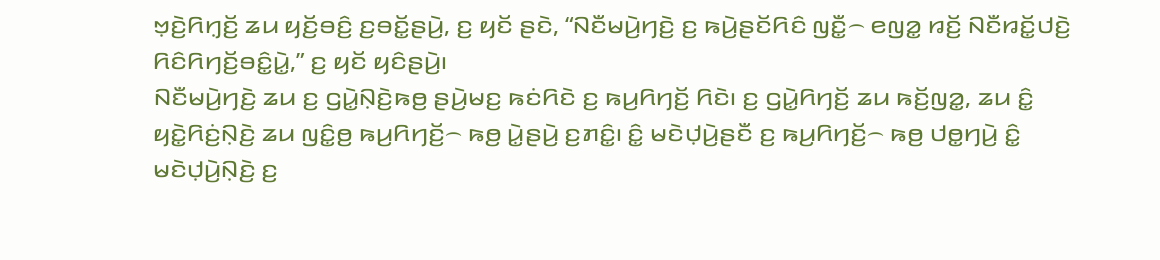ꤠ꤫ꤢꤧ꤬ꤖꤚ꤫ꤢꤩ꤬ ꤘꤣ ꤟꤢꤩ꤬ꤋꤢꤨ꤬ ꤢ꤬ꤋꤢꤩ꤭ꤔꤣꤧ꤬, ꤢ꤬ ꤟꤢꤩ ꤔꤢꤧ, “ꤡꤢꤪꤗꤣꤧ꤬ꤚꤢꤧ꤬ ꤢ꤬ ꤒꤣꤧ꤬ꤔꤢꤩꤖꤢꤨ ꤜꤢꤪ꤭꤮ ꤕꤜꤤ꤭ ꤙꤢꤩ꤬ ꤡꤢꤪꤙꤢꤩ꤭ꤓꤢꤧ꤬ ꤖꤢꤨꤖꤚꤢꤩ꤬ꤋꤢꤨ꤭ꤣꤧ꤭,” ꤢ꤬ ꤟꤢꤩ ꤟꤢꤨꤔꤣꤧ꤬꤯
ꤡꤢꤪꤗꤣꤧ꤬ꤚꤢꤧ꤬ ꤘꤣ ꤢ꤬ ꤞꤣꤧ꤭ꤡ꤫ꤢꤧ꤬ꤒꤥ꤬ ꤔꤣꤧ꤬ꤗꤢ꤬ ꤒꤢꤦꤖꤢꤧ ꤢ꤬ ꤒꤣ꤬ꤖꤚꤢꤩ꤬ ꤖꤢꤧ꤯ ꤢ꤬ ꤞꤣꤧ꤭ꤖꤚꤢꤩ꤬ ꤘꤣ ꤒꤢꤩ꤬ꤜꤤ꤭, ꤘꤣ ꤢꤨ꤭ ꤟꤢꤧ꤭ꤖꤢꤦ꤬ꤡ꤫ꤢꤧ꤬ ꤘꤣ ꤜꤢꤨ꤭ꤥ꤬ ꤒꤣ꤬ꤖꤚꤢꤩ꤬꤮ ꤒꤥ꤬ ꤣꤧ꤭ꤔꤣꤧ꤬ ꤢ꤬ꤊꤢꤨ꤭꤯ ꤢꤨ꤭ ꤗꤢꤧꤓ꤫ꤣꤧ꤬ꤔꤢꤪ ꤢ꤬ ꤒꤣ꤬ꤖꤚꤢꤩ꤬꤮ ꤒꤥ꤬ ꤓꤥ꤭ꤚꤣꤧ꤬ ꤢꤨ꤭ ꤗꤢꤧꤓ꤫ꤣꤧ꤬ꤡ꤫ꤢꤧ꤬ ꤢ꤬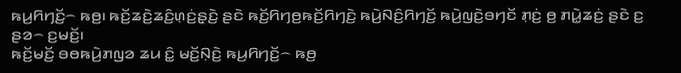ꤒꤣ꤬ꤖꤚꤢꤩ꤬꤮ ꤒꤥ꤬꤯ ꤒꤢꤩ꤬ꤘꤢꤧ꤬ꤘꤢꤨ꤬ꤛ꤫ꤢꤦ꤬ꤔ꤫ꤢꤧ꤬ ꤔꤢꤧ ꤒꤢꤩ꤬ꤖꤚꤥ꤬ꤒꤢꤩ꤬ꤖꤚꤢꤧ꤬ ꤒꤣꤧ꤬ꤡꤢꤨ꤬ꤖꤚꤢꤩ꤬ ꤒꤣꤧ꤬ꤜꤢꤧ꤬ꤋꤚꤢꤩ ꤊ꤫ꤢꤦ꤬ ꤥ꤬ ꤊꤣꤧ꤭ꤘꤢꤦ꤬ ꤔꤢꤧ ꤢ꤬ ꤔꤤ꤮ ꤢ꤬ꤗꤢꤩ꤬꤯
ꤒꤢꤩ꤬ꤗꤢꤩ꤬ ꤋꤥꤒꤣꤧ꤬ꤊꤜꤤ ꤘꤣ ꤢꤨ꤭ ꤗꤢꤩ꤬ꤡ꤫ꤢꤧ꤬ ꤒꤣ꤬ꤖꤚꤢꤩ꤬꤮ ꤒꤥ꤬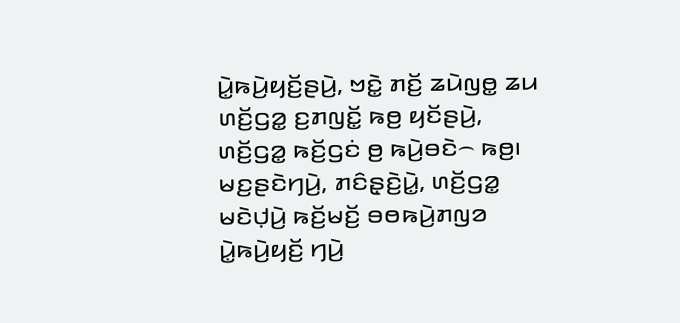ꤣꤧ꤭ꤒꤣꤧ꤬ꤟꤢꤩ꤬ꤔꤣꤧ꤬, ꤠꤢꤧ꤭ ꤊꤢꤩ꤬ ꤘꤣꤧꤜꤥ꤭ ꤘꤣ ꤛꤢꤩ꤬ꤞꤤ꤭ ꤢ꤬ꤊꤜꤢꤩ꤭ ꤒꤥ꤬ ꤟꤢꤩꤔꤣꤧ꤬, ꤛꤢꤩ꤬ꤞꤤ꤭ ꤒꤢꤩ꤬ꤞꤢꤦ ꤥ꤬ ꤒꤣꤧ꤬ꤋꤢꤧ꤮ ꤒꤥ꤬꤯ ꤗꤢ꤬ꤔꤢꤧꤚꤣꤧ꤬, ꤊꤢꤨꤔ꤫ꤢꤧ꤬ꤣꤧ꤭, ꤛꤢꤩ꤬ꤞꤤ꤭ ꤗꤢꤧꤓ꤫ꤣꤧ꤬ ꤒꤢꤩ꤬ꤗꤢꤩ꤬ ꤋꤥꤒꤣꤧ꤬ꤊꤜꤤ ꤣꤧ꤭ꤒꤣꤧ꤬ꤟꤢꤩ꤬ ꤚꤣꤧ꤬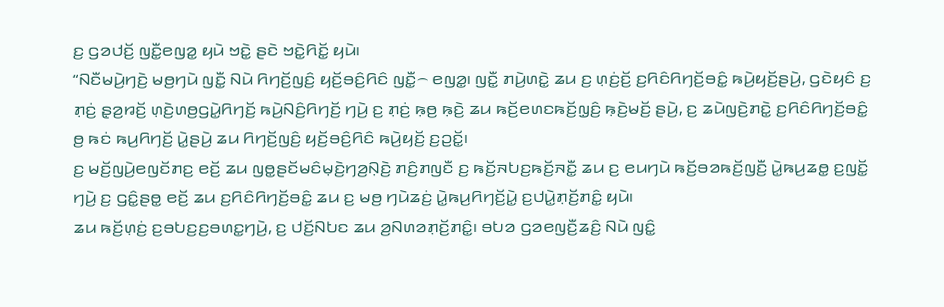ꤢ꤬ ꤞꤤꤓꤢꤩ꤬ ꤜꤢꤪ꤭ꤕꤜꤤ꤭ ꤟꤣꤧ ꤠꤢꤧ꤭ ꤔꤢꤧ ꤠꤢꤧ꤭ꤖꤢꤩ꤭ ꤟꤣꤧ꤯
“ꤡꤢꤪꤗꤣꤧ꤬ꤚꤢꤧ꤬ ꤗꤥ꤬ꤚꤣꤧ ꤜꤢꤪ꤭ ꤡꤣꤧ ꤖꤚꤢꤩ꤬ꤜꤢꤨ꤬ ꤟꤢꤩ꤬ꤋꤢꤨ꤬ꤖꤢꤨ ꤜꤢꤪ꤭꤮ ꤕꤜꤤ꤭꤯ ꤜꤢꤪ꤭ ꤊꤣꤧ꤬ꤛꤢꤧ꤭ ꤘꤣ ꤢ꤬ ꤛ꤫ꤢꤦ꤬ꤢꤩ꤬ ꤢ꤬ꤖꤢꤨꤖꤚꤢꤩ꤬ꤋꤢꤨ꤭ ꤒꤣꤧ꤬ꤟꤢꤩ꤬ꤔꤣꤧ꤬, ꤞꤢꤧꤟꤢꤨ ꤢ꤬ ꤊ꤫ꤢꤦ꤬ ꤔ꤫ꤤ꤬ꤙꤢꤩ꤬ ꤛ꤫ꤢꤧ꤬ꤛꤥ꤬ꤞꤣꤧ꤭ꤖꤚꤢꤩ꤬ ꤒꤣꤧ꤬ꤡꤢꤨ꤬ꤖꤚꤢꤩ꤬ ꤚꤣꤧ꤬ ꤢ꤬ ꤊ꤫ꤢꤦ꤬ ꤒ꤫ꤥ꤬ ꤒ꤫ꤢꤧ꤬ ꤘꤣ ꤒꤢꤩ꤬ꤕꤛꤢꤒꤢꤩ꤬ꤜ꤫ꤢꤨ꤬ ꤒ꤫ꤢꤧ꤬ꤗꤢꤩ꤬ ꤔꤣꤧ꤬, ꤢ꤬ ꤘꤣꤧꤜꤢꤧ꤬ꤊꤢꤧ꤭ ꤢ꤬ꤖꤢꤨꤖꤚꤢꤩ꤬ꤋꤢꤨ꤭ ꤥ꤬ ꤒꤢꤦ ꤒꤣ꤬ꤖꤚꤢꤩ꤬ ꤣꤧ꤭ꤔꤣꤧ꤬ ꤘꤣ ꤖꤚꤢꤩ꤬ꤜꤢꤨ꤬ ꤟꤢꤩ꤬ꤋꤢꤨ꤬ꤖꤢꤨ ꤒꤣꤧ꤬ꤟꤢꤩ꤬ ꤢ꤬ꤑꤢꤩ꤭꤯
ꤢ꤬ ꤗꤢꤩ꤬ꤜꤣꤧ꤬ꤕꤜꤢꤩꤊꤢ꤬ ꤕꤢꤩ꤬ ꤘꤣ ꤜꤥ꤭ꤔꤢꤩꤗꤢꤨꤗ꤫ꤢꤧ꤬ꤚꤤ꤬ꤡ꤫ꤢꤧ꤬ ꤊꤢꤨ꤬ꤊꤜꤢꤪ ꤢ꤬ ꤒꤢꤩ꤬ꤏꤝꤢ꤬ꤒꤢꤩ꤬ꤏꤢꤪ꤭ ꤘꤣ ꤢ꤬ ꤕꤣꤚꤣꤧ ꤒꤢꤩ꤬ꤋꤤꤒꤢꤩ꤬ꤜꤢꤪ꤬ ꤣꤧ꤭ꤒꤣ꤬ꤘꤥ꤭ ꤢ꤬ꤜꤢꤩ꤭ ꤚꤣꤧ꤬ ꤢ꤬ ꤞꤢꤨ꤭ꤔꤥ꤭ ꤕꤢꤩ꤬ ꤘꤣ ꤢ꤬ꤖꤢꤨꤖꤚꤢꤩ꤬ꤋꤢꤨ꤭ ꤘꤣ ꤢ꤬ ꤗꤥ꤬ ꤚꤣꤧꤘꤢꤦ꤬ ꤣꤧ꤭ꤒꤣ꤬ꤖꤚꤢꤩ꤬ꤣꤧ꤭ ꤢ꤬ꤓꤣꤧ꤭ꤊ꤫ꤢꤩ꤬ꤊꤢꤨ꤭ ꤟꤣꤧ꤯
ꤘꤣ ꤒꤢꤩ꤬ꤛ꤫ꤢꤦ꤬ ꤢ꤬ꤋꤝꤢ꤬ꤢ꤬ꤋꤛꤢ꤭ꤚꤣꤧ꤬, ꤢ꤬ ꤓꤢꤩ꤬ꤡꤝꤢ ꤘꤣ ꤤ꤬ꤡꤛꤤꤊ꤫ꤢꤩ꤬ꤊꤢꤨ꤭꤯ ꤋꤝꤤ ꤞꤤꤕꤜꤢꤪ꤬ꤘꤢꤨ꤬ ꤡꤣꤧ ꤜꤢꤨ꤭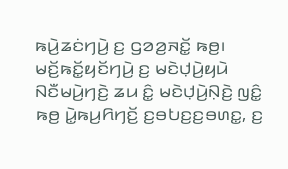ꤒꤣꤧ꤬ꤘꤢꤦꤚꤣꤧ꤬ ꤢ꤬ ꤞꤤꤤ꤬ꤏꤢꤩ꤭ ꤒꤥ꤬꤯ ꤗꤢꤩ꤬ꤒꤢꤩ꤭ꤟꤢꤩꤚꤣꤧ꤬ ꤢ꤬ ꤗꤢꤧꤓ꤫ꤣꤧ꤬ꤟꤣꤧ ꤡꤢꤪꤗꤣꤧ꤬ꤚꤢꤧ꤬ ꤘꤣ ꤢꤨ꤭ ꤗꤢꤧꤓ꤫ꤣꤧ꤬ꤡ꤫ꤢꤧ꤬ ꤜꤢꤨ꤭ ꤒꤥ꤬ ꤣꤧ꤭ꤒꤣ꤬ꤖꤚꤢꤩ꤬ ꤢ꤬ꤋꤝꤢ꤬ꤢ꤬ꤋꤛꤢ꤭, ꤢ꤬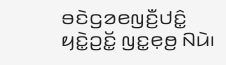ꤋꤢꤧꤞꤤꤕꤜꤢꤪ꤬ꤓꤢꤨ꤭ ꤟꤢꤧ꤭ꤑꤢꤩ꤭ ꤜꤢ꤭ꤕ꤫ꤥ꤬ ꤡꤣꤧ꤯